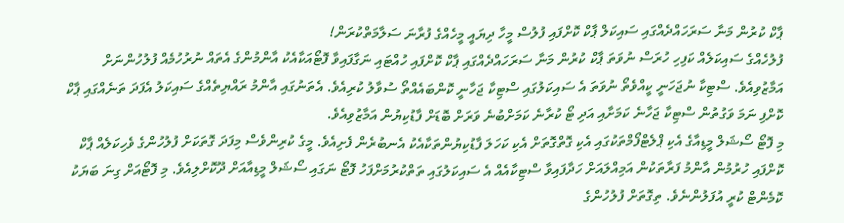ޕާކް ކުރުން މަނާ ސަރަހައްދެއްގައި ސައިކަލް ޕާކް ކޮށްފައި ފުލުސް މީހާ ދިޔައީ މީހެއްގެ ފުރާނަ ސަލާމަތްކުރަން!
ފުލުހެއްގެ ސައިކަލެއް ކަފިހި ހުރަސް ނުވަތަ ޕާކް ކުރުން މަނާ ސަރަހައްދެއްގައި ޕާކް ކޮށްފައި ހުއްޓައި ނަގާފައިވާ ފޮޓޯއަކާއެކު އާންމުންގެ އެތައް ނުރުހުމެއް ފުލުހުންނަށް އަމާޒުވިއެވެ. ސްޓިކާ ނުޖަހަނީ ކީއްވެތޯ ނުވަތަ އެ ސައިކަލުގައި ސްޓިކާ ޖަހާނީ ކޮންބައެއްތޯ ސުވާލު ކުރިއެވެ. އެތަނުގައި އާންމު ރައްޔިތެއްގެ ސައިކަލު އެފަދަ ތަނެއްގައި ޕާކް ކޮށްފި ނަމަ ވަގުތުން ސްޓިކާ ޖަހާނެ ކަމަށާއި އަދި ޓޯ ކުރާނެ ކަމަށްބުނެ ވަރަށް ބޮޑަށް ފާޑުކިޔުން އަމާޒުވިއެވެ.
މި ފޮޓޯ ސޯޝަލް މީޑިއާގެ އެކި ޕްލެޓްފޯމްތަކުގައި އެކި ގޮތްގޮތަށް އެކި ކަހަލަ ފާޑުކިޔުންތަކާއެކު އެނބުރެން ފެށިއެވެ. މީގެ ކުރިންވެސް މިފަދަ ގޮތަކަށް ފުލުހުންގެ ވެހިކަލެއް ޕާކް ކޮށްފައި ހުރުމުން އާންމު ފަރާތަކުން އަމިއްލައަށް ހަދާފައިވާ ސްޓިކާއެއް އެ ސައިކަލުގައި ތަތްކުރުމަށްފަހު ފޮޓޯ ނަގައި ސޯޝަލް މީޑިއާއަށް ދޫކޮށްލިއެވެ. މި ފޮޓޯއަށް ގިނަ ބަޔަކު ކޮމެންޓް ކުރީ އުފަލުންނެވެ. ތިގޮތަށް ފުލުހުންގެ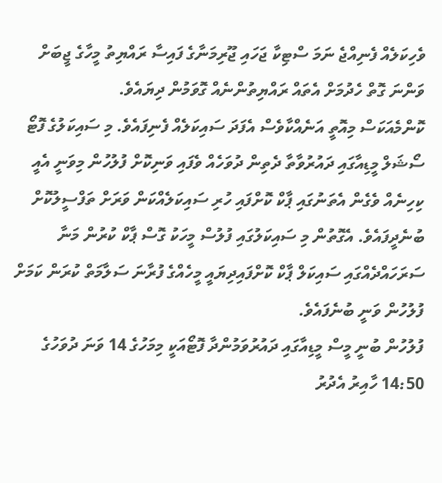ވެހިކަލެއް ފެނިއްޖެ ނަމަ ސްޓިކާ ޖަހައި ޖޫރިމަނާގެ ފައިސާ ރައްޔިތު މީހާގެ ޖީބަށް ވަންނަ ގޮތް ހެދުމަށް އެތައް ރައްޔިތުންނެއް ގޮވަމުން ދިޔައެވެ.
ކޮންމެއަކަސް މިއޮތީ އަނެއްކާވެސް އެފަދަ ސައިކަލެއް ފެނިފައެވެ. މި ސައިކަލުގެ ފޮޓޯ ސޯޝަލް މީޑިއާގައި ދައުރުވާތާ ދެތިން ދުވަހެއް ވެފައި ވަނިކޮށް ފުލުހުން މިވަނީ އެއީ ކިހިނެއް ވެގެން އެތަނުގައި ޕާކް ކޮށްފައި ހުރި ސައިކަލެއްކަން ވަރަށް ތަފްސީލުކޮށް ބުނެދީފައެވެ. އެގޮތުން މި ސައިކަލުގައި ފުލުސް މީހަކު ގޮސް ޕާކް ކުރުން މަނާ ސަރަހައްދެއްގައި ސައިކަލް ޕާކް ކޮށްފައިދިޔައީ މީހެއްގެ ފުރާނަ ސަލާމަތް ކުރަން ކަމަށް ފުލުހުން ވަނީ ބުނެފައެވެ.
ފުލުހުން ބުނީ މީސް މީޑިއާގައި ދައުރުވަމުންދާ ފޮޓޯއަކީ މިމަހުގެ 14 ވަނަ ދުވަހުގެ 14:50 ހާއިރު އެދުރު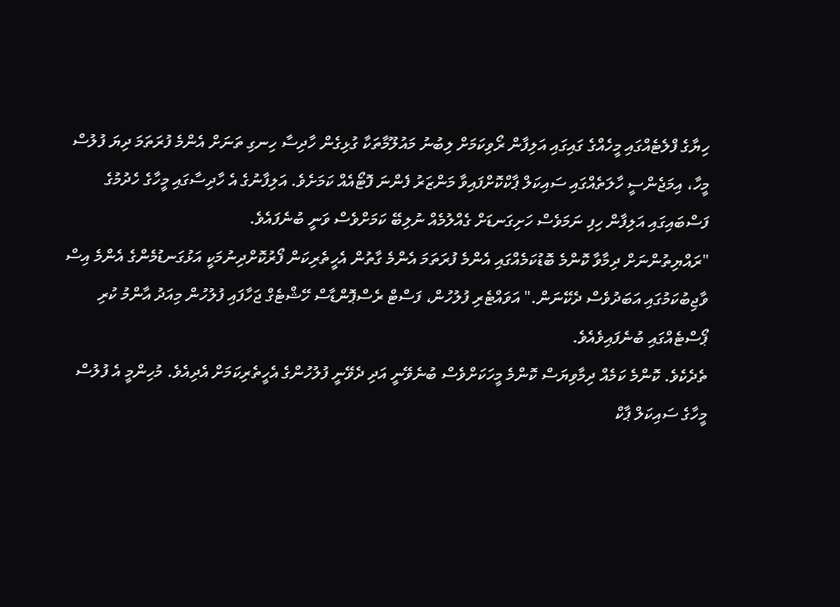ހިޔާގެ ފްލެޓެއްގައި މީހެއްގެ ގައިގައި އަލިފާން ރޯވިކަމަށް ލިބުނު މައުލޫމާތަކާ ގުޅިގެން ހާދިސާ ހިނގި ތަނަށް އެންމެ ފުރަތަމަ ދިޔަ ފުލުސް މީހާ، އިމަޖެންސީ ހާލަތެއްގައި ސައިކަލް ޕާކްކޮށްފައިވާ މަންޒަރު ފެންނަ ފޮޓޯއެއް ކަމަށެވެ. އަލިފާނުގެ އެ ހާދިސާގައި މީހާގެ ހެދުމުގެ ފަސްބައިގައި އަލިފާން ހިފި ނަމަވެސް ހަށިގަނޑަށް ގެއްލުމެއް ނުލިބޭ ކަމަށްވެސް ވަނީ ބުނެފައެވެ.
"ރައްޔިތުންނަށް ދިމާވާ ކޮންމެ ބޮޑުކަމެއްގައި އެންމެ ފުރަތަމަ އެންމެ ގާތުން އެހީތެރިކަން ފޯރުކޮށްދިނުމަކީ އަޅުގަނޑުމެންގެ އެންމެ އިސް ވާޖިބުކަމުގައި އަބަދުވެސް ދެކޭނަން." އަވައްޓެރި ފުލުހުން، ފަސްޓް ރެސްޕޮންޑާސް ހޭޝްޓެގް ޖަހާފައި ފުލުހުން މިއަދު އާންމު ކުރި ޕޯސްޓެއްގައި ބުނެފައިވެއެވެ.
ތެދެކެވެ. ކޮންމެ ކަމެއް ދިމާވިޔަސް ކޮންމެ މީހަކަށްވެސް ބުނެވޭނީ އަދި ދެވޭނީ ފުލުހުންގެ އެހީތެރިކަމަށް އެދިއެވެ. މުހިންމީ އެ ފުލުސް މީހާގެ ސައިކަލް ޕާކް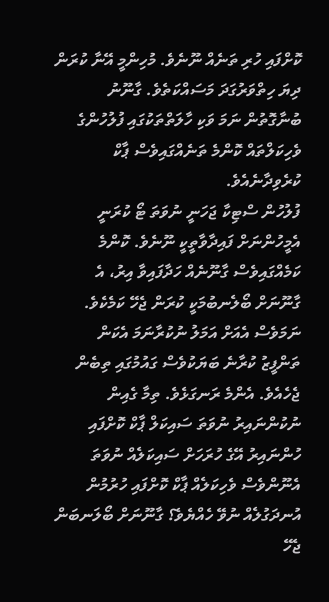ކޮށްފައި ހުރި ތަނެއް ނޫނެވެ. މުހިންމީ އޭނާ ކުރަން ދިޔަ ހިތްވަރުގަދަ މަސައްކަތެވެ. ގާނޫނު ބުނާގޮތުން ނަމަ ވަކި ހާލަތްތަކުގައި ފުލުހުންގެ ވެހިކަލްތައް ކޮންމެ ތަނެއްގައިވެސް ޕާކް ކުރެވިދާނެއެވެ.
ފުލުހުން ސްޓިކާ ޖަހަނީ ނުވަތަ ޓޯ ކުރަނީ އެމީހުންނަށް ފައިދާވާތީކީ ނޫނެވެ. ކޮންމެ ކަމެއްގައިވެސް ގާނޫނެއް ހަދާފައިވާ އިރު، އެ ގާނޫނަށް ބޯލެނބުމަކީ ކުރަން ޖެހޭ ކަމެކެވެ. ނަމަވެސް އެއަށް އަމަލު ނުކުރާނަމަ އެކަން ތަންފީޒު ކުރާނެ ބަޔަކުވެސް ގައުމުގައި ތިބެން ޖެހެއެވެ. އެންމެ ރަނގަޅެވެ. ތިމާ ގެއިން ނުކުންނައިރު ނުވަތަ ސައިކަލް ޕާކް ކޮށްފައި ހުންނައިރު އޭގެ ހުރަހަށް ސައިކަލެއް ނުވަތަ އެނޫންވެސް ވެހިކަލެއް ޕާކް ކޮށްފައި ހުރުމުން އުނދަގުލެއް ނުވޭ ހެއްޔެވެ؟ ގާނޫނަށް ބޯލަނބަން ޖެހޭ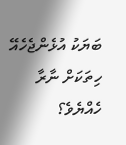ބަޔަކު އުޅެންޖެހެއޭ ހިތަކަށް ނާރާ ހެއްޔެވެ؟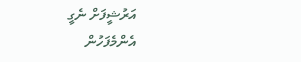އަރުޝީފަށް ނެގީ
އެންމެފަހުން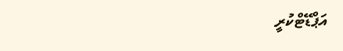އަޕްޑޭޓްކުރީ